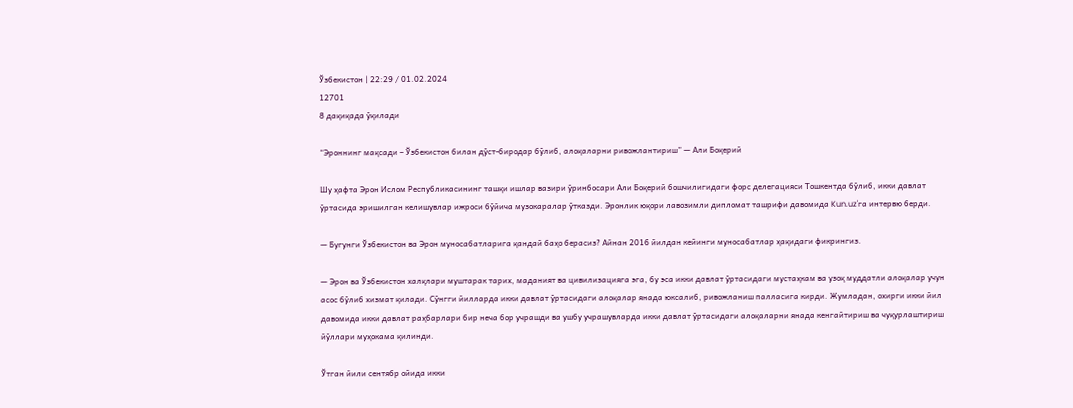Ўзбекистон | 22:29 / 01.02.2024
12701
8 дақиқада ўқилади

“Эроннинг мақсади – Ўзбекистон билан дўст-биродар бўлиб, алоқаларни ривожлантириш” — Али Боқерий

Шу ҳафта Эрон Ислом Республикасининг ташқи ишлар вазири ўринбосари Али Боқерий бошчилигидаги форс делегацияси Тошкентда бўлиб, икки давлат ўртасида эришилган келишувлар ижроси бўйича музокаралар ўтказди. Эронлик юқори лавозимли дипломат ташрифи давомида Kun.uz'га интервю берди.

— Бугунги Ўзбекистон ва Эрон муносабатларига қандай баҳо берасиз? Айнан 2016 йилдан кейинги муносабатлар ҳақидаги фикрингиз.

— Эрон ва Ўзбекистон халқлари муштарак тарих, маданият ва цивилизацияга эга, бу эса икки давлат ўртасидаги мустаҳкам ва узоқ муддатли алоқалар учун асос бўлиб хизмат қилади. Сўнгги йилларда икки давлат ўртасидаги алоқалар янада юксалиб, ривожланиш палласига кирди. Жумладан, охирги икки йил давомида икки давлат раҳбарлари бир неча бор учрашди ва ушбу учрашувларда икки давлат ўртасидаги алоқаларни янада кенгайтириш ва чуқурлаштириш йўллари муҳокама қилинди.

Ўтган йили сентябр ойида икки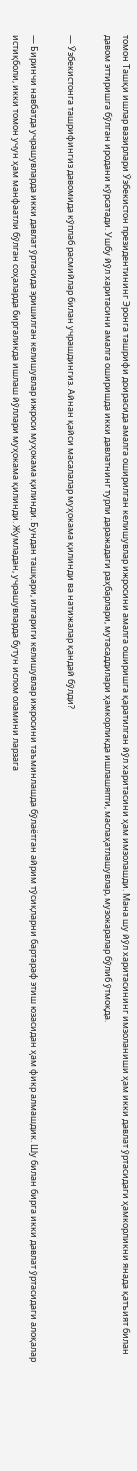томон Ташқи ишлар вазирлари Ўзбекистон президентининг Эронга ташрифи доирасида амалга оширилган келишувлар ижросини амалга оширишга қаратилган йўл харитасини ҳам имзолашди. Мана шу йўл харитасининг имзоланиши ҳам икки давлат ўртасидаги ҳамкорликни янада қатъият билан давом эттиришга бўлган иродани кўрсатади. Ушбу йўл харитасини амалга оширишда икки давлатнинг турли даражадаги раҳбарлари, мутасаддилари ҳамкорликда ишлашяпти, маслаҳатлашувлар, музокаралар бўлиб ўтмоқда.

— Ўзбекистонга ташрифингиз давомида кўплаб расмийлар билан учрашдингиз. Айнан қайси масалалар муҳокама қилинди ва натижалар қандай бўлди?

— Биринчи навбатда учрашувларда икки давлат ўртасида эришилган келишувлар ижроси муҳокама қилинди. Бундан ташқари, илгариги келишувлар ижросини таъминлашда бўлаётган айрим тўсиқларни бартараф этиш юзасидан ҳам фикр алмашдик. Шу билан бирга икки давлат ўртасидаги алоқалар истиқболи, икки томон учун ҳам манфаатли бўлган соҳаларда биргаликда ишлаш йўллари муҳокама қилинди. Жумладан, учрашувларда бутун ислом оламини ларзага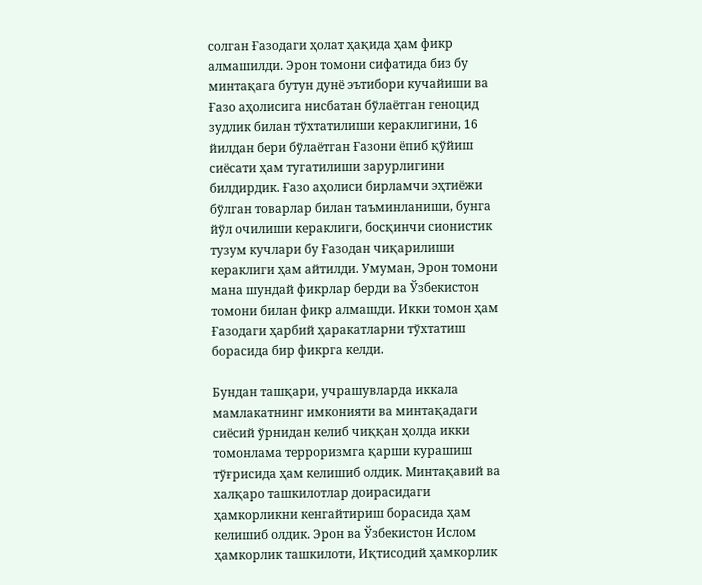солган Ғазодаги ҳолат ҳақида ҳам фикр алмашилди. Эрон томони сифатида биз бу минтақага бутун дунё эътибори кучайиши ва Ғазо аҳолисига нисбатан бўлаётган геноцид зудлик билан тўхтатилиши кераклигини, 16 йилдан бери бўлаётган Ғазони ёпиб қўйиш сиёсати ҳам тугатилиши зарурлигини билдирдик. Ғазо аҳолиси бирламчи эҳтиёжи бўлган товарлар билан таъминланиши, бунга йўл очилиши кераклиги, босқинчи сионистик тузум кучлари бу Ғазодан чиқарилиши кераклиги ҳам айтилди. Умуман, Эрон томони мана шундай фикрлар берди ва Ўзбекистон томони билан фикр алмашди. Икки томон ҳам Ғазодаги ҳарбий ҳаракатларни тўхтатиш борасида бир фикрга келди.

Бундан ташқари, учрашувларда иккала мамлакатнинг имконияти ва минтақадаги сиёсий ўрнидан келиб чиққан ҳолда икки томонлама терроризмга қарши курашиш тўғрисида ҳам келишиб олдик. Минтақавий ва халқаро ташкилотлар доирасидаги ҳамкорликни кенгайтириш борасида ҳам келишиб олдик. Эрон ва Ўзбекистон Ислом ҳамкорлик ташкилоти, Иқтисодий ҳамкорлик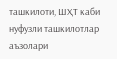ташкилоти, ШҲТ каби нуфузли ташкилотлар аъзолари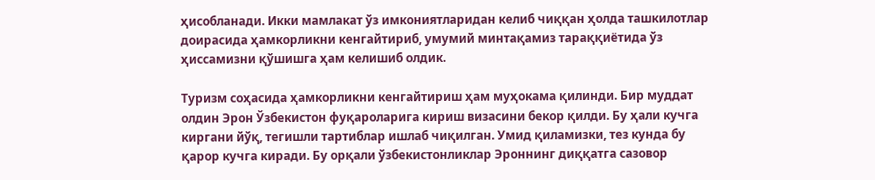ҳисобланади. Икки мамлакат ўз имкониятларидан келиб чиққан ҳолда ташкилотлар доирасида ҳамкорликни кенгайтириб, умумий минтақамиз тараққиётида ўз ҳиссамизни қўшишга ҳам келишиб олдик.

Туризм соҳасида ҳамкорликни кенгайтириш ҳам муҳокама қилинди. Бир муддат олдин Эрон Ўзбекистон фуқароларига кириш визасини бекор қилди. Бу ҳали кучга киргани йўқ, тегишли тартиблар ишлаб чиқилган. Умид қиламизки, тез кунда бу қарор кучга киради. Бу орқали ўзбекистонликлар Эроннинг диққатга сазовор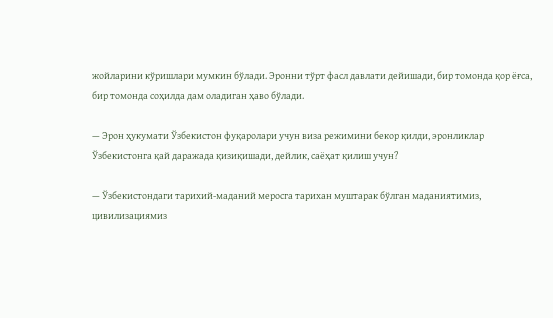жойларини кўришлари мумкин бўлади. Эронни тўрт фасл давлати дейишади, бир томонда қор ёғса, бир томонда соҳилда дам оладиган ҳаво бўлади.

— Эрон ҳукумати Ўзбекистон фуқаролари учун виза режимини бекор қилди, эронликлар Ўзбекистонга қай даражада қизиқишади, дейлик, саёҳат қилиш учун?

— Ўзбекистондаги тарихий-маданий меросга тарихан муштарак бўлган маданиятимиз, цивилизациямиз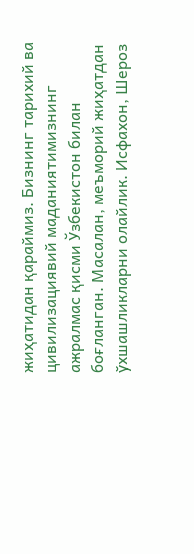жиҳатидан қараймиз. Бизнинг тарихий ва цивилизациявий маданиятимизнинг ажралмас қисми Ўзбекистон билан боғланган. Масалан, меъморий жиҳатдан ўхшашликларни олайлик. Исфахон, Шероз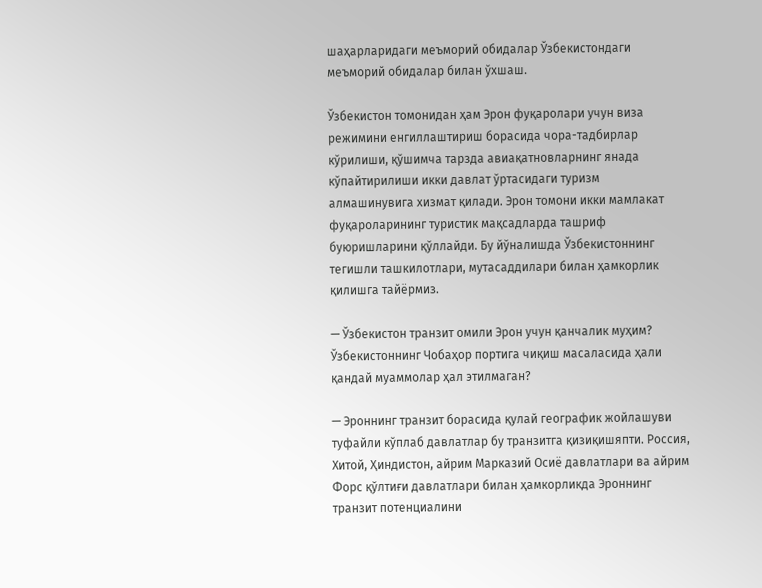шаҳарларидаги меъморий обидалар Ўзбекистондаги меъморий обидалар билан ўхшаш.

Ўзбекистон томонидан ҳам Эрон фуқаролари учун виза режимини енгиллаштириш борасида чора-тадбирлар кўрилиши, қўшимча тарзда авиақатновларнинг янада кўпайтирилиши икки давлат ўртасидаги туризм алмашинувига хизмат қилади. Эрон томони икки мамлакат фуқароларининг туристик мақсадларда ташриф буюришларини қўллайди. Бу йўналишда Ўзбекистоннинг тегишли ташкилотлари, мутасаддилари билан ҳамкорлик қилишга тайёрмиз.

— Ўзбекистон транзит омили Эрон учун қанчалик муҳим? Ўзбекистоннинг Чобаҳор портига чиқиш масаласида ҳали қандай муаммолар ҳал этилмаган?

— Эроннинг транзит борасида қулай географик жойлашуви туфайли кўплаб давлатлар бу транзитга қизиқишяпти. Россия, Хитой, Ҳиндистон, айрим Марказий Осиё давлатлари ва айрим Форс қўлтиғи давлатлари билан ҳамкорликда Эроннинг транзит потенциалини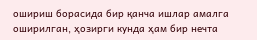ошириш борасида бир қанча ишлар амалга оширилган, ҳозирги кунда ҳам бир нечта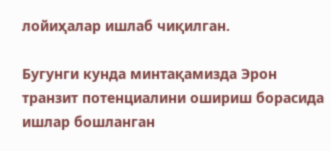лойиҳалар ишлаб чиқилган.

Бугунги кунда минтақамизда Эрон транзит потенциалини ошириш борасида ишлар бошланган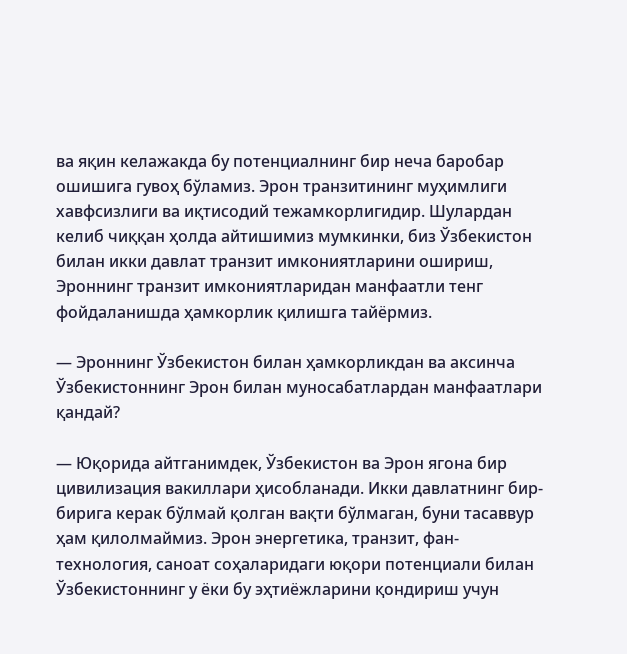ва яқин келажакда бу потенциалнинг бир неча баробар ошишига гувоҳ бўламиз. Эрон транзитининг муҳимлиги хавфсизлиги ва иқтисодий тежамкорлигидир. Шулардан келиб чиққан ҳолда айтишимиз мумкинки, биз Ўзбекистон билан икки давлат транзит имкониятларини ошириш, Эроннинг транзит имкониятларидан манфаатли тенг фойдаланишда ҳамкорлик қилишга тайёрмиз.

— Эроннинг Ўзбекистон билан ҳамкорликдан ва аксинча Ўзбекистоннинг Эрон билан муносабатлардан манфаатлари қандай?

— Юқорида айтганимдек, Ўзбекистон ва Эрон ягона бир цивилизация вакиллари ҳисобланади. Икки давлатнинг бир-бирига керак бўлмай қолган вақти бўлмаган, буни тасаввур ҳам қилолмаймиз. Эрон энергетика, транзит, фан-технология, саноат соҳаларидаги юқори потенциали билан Ўзбекистоннинг у ёки бу эҳтиёжларини қондириш учун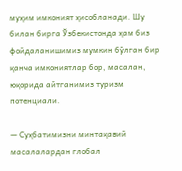муҳим имконият ҳисобланади. Шу билан бирга Ўзбекистонда ҳам биз фойдаланишимиз мумкин бўлган бир қанча имкониятлар бор, масалан, юқорида айтганимиз туризм потенциали.

— Суҳбатимизни минтақавий масалалардан глобал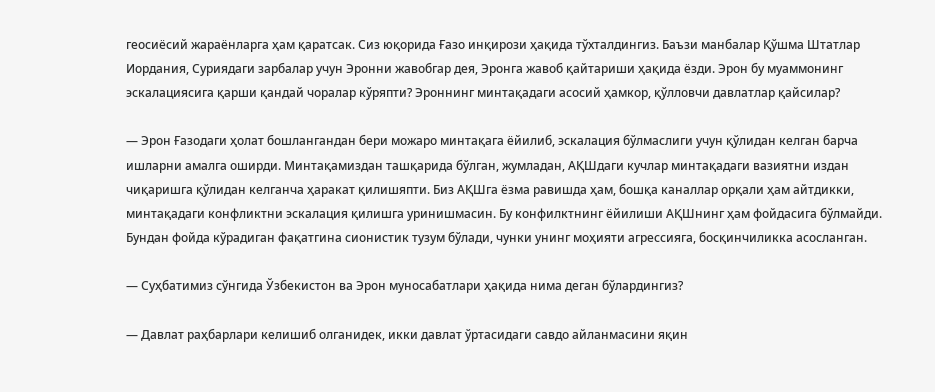геосиёсий жараёнларга ҳам қаратсак. Сиз юқорида Ғазо инқирози ҳақида тўхталдингиз. Баъзи манбалар Қўшма Штатлар Иордания, Суриядаги зарбалар учун Эронни жавобгар дея, Эронга жавоб қайтариши ҳақида ёзди. Эрон бу муаммонинг эскалациясига қарши қандай чоралар кўряпти? Эроннинг минтақадаги асосий ҳамкор, қўлловчи давлатлар қайсилар?

— Эрон Ғазодаги ҳолат бошлангандан бери можаро минтақага ёйилиб, эскалация бўлмаслиги учун қўлидан келган барча ишларни амалга оширди. Минтақамиздан ташқарида бўлган, жумладан, АҚШдаги кучлар минтақадаги вазиятни издан чиқаришга қўлидан келганча ҳаракат қилишяпти. Биз АҚШга ёзма равишда ҳам, бошқа каналлар орқали ҳам айтдикки, минтақадаги конфликтни эскалация қилишга уринишмасин. Бу конфилктнинг ёйилиши АҚШнинг ҳам фойдасига бўлмайди. Бундан фойда кўрадиган фақатгина сионистик тузум бўлади, чунки унинг моҳияти агрессияга, босқинчиликка асосланган.

— Суҳбатимиз сўнгида Ўзбекистон ва Эрон муносабатлари ҳақида нима деган бўлардингиз?

— Давлат раҳбарлари келишиб олганидек, икки давлат ўртасидаги савдо айланмасини яқин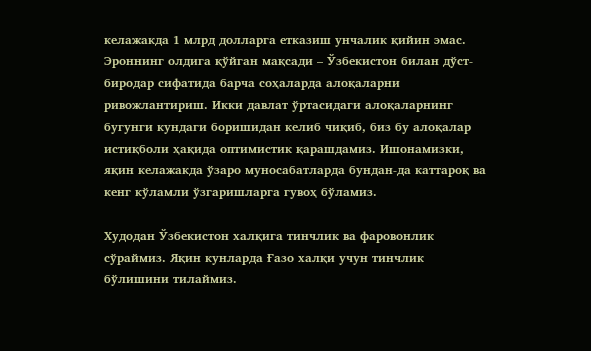келажакда 1 млрд долларга етказиш унчалик қийин эмас. Эроннинг олдига қўйган мақсади – Ўзбекистон билан дўст-биродар сифатида барча соҳаларда алоқаларни ривожлантириш. Икки давлат ўртасидаги алоқаларнинг бугунги кундаги боришидан келиб чиқиб, биз бу алоқалар истиқболи ҳақида оптимистик қарашдамиз. Ишонамизки, яқин келажакда ўзаро муносабатларда бундан-да каттароқ ва кенг кўламли ўзгаришларга гувоҳ бўламиз.

Худодан Ўзбекистон халқига тинчлик ва фаровонлик сўраймиз. Яқин кунларда Ғазо халқи учун тинчлик бўлишини тилаймиз.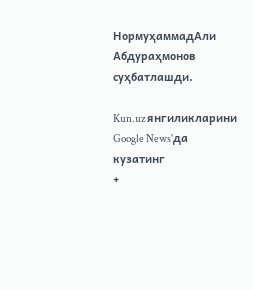НормуҳаммадАли Абдураҳмонов суҳбатлашди.

Kun.uz янгиликларини Google News'да кузатинг
+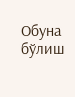Обуна бўлиш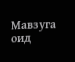Мавзуга оид